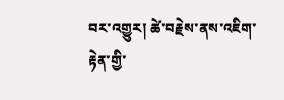བར་འགྱུར། ཚེ་བརྗེས་ནས་འཇིག་རྟེན་གྱི་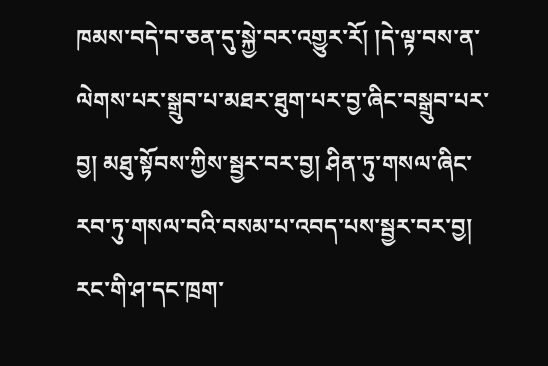ཁམས་བདེ་བ་ཅན་དུ་སྐྱེ་བར་འགྱུར་རོ། །དེ་ལྟ་བས་ན་ལེགས་པར་སྒྲུབ་པ་མཐར་ཐུག་པར་བྱ་ཞིང་བསྒྲུབ་པར་བྱ། མཐུ་སྟོབས་ཀྱིས་སྦྱར་བར་བྱ། ཤིན་ཏུ་གསལ་ཞིང་རབ་ཏུ་གསལ་བའི་བསམ་པ་འབད་པས་སྦྱར་བར་བྱ། རང་གི་ཤ་དང་ཁྲག་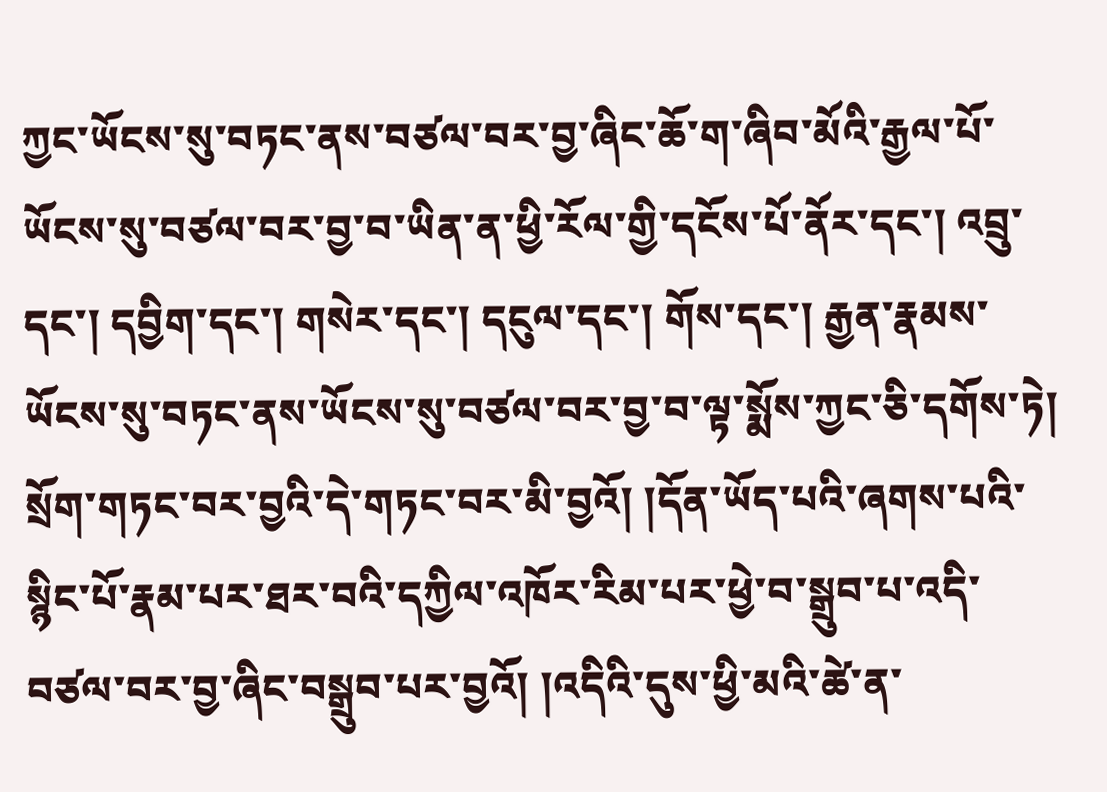ཀྱང་ཡོངས་སུ་བཏང་ནས་བཙལ་བར་བྱ་ཞིང་ཆོ་ག་ཞིབ་མོའི་རྒྱལ་པོ་ཡོངས་སུ་བཙལ་བར་བྱ་བ་ཡིན་ན་ཕྱི་རོལ་གྱི་དངོས་པོ་ནོར་དང་། འབྲུ་དང་། དབྱིག་དང་། གསེར་དང་། དངུལ་དང་། གོས་དང་། རྒྱན་རྣམས་ཡོངས་སུ་བཏང་ནས་ཡོངས་སུ་བཙལ་བར་བྱ་བ་ལྟ་སྨོས་ཀྱང་ཅི་དགོས་ཏེ། སྲོག་གཏང་བར་བྱའི་དེ་གཏང་བར་མི་བྱའོ། །དོན་ཡོད་པའི་ཞགས་པའི་སྙིང་པོ་རྣམ་པར་ཐར་བའི་དཀྱིལ་འཁོར་རིམ་པར་ཕྱེ་བ་སྒྲུབ་པ་འདི་བཙལ་བར་བྱ་ཞིང་བསྒྲུབ་པར་བྱའོ། །འདིའི་དུས་ཕྱི་མའི་ཚེ་ན་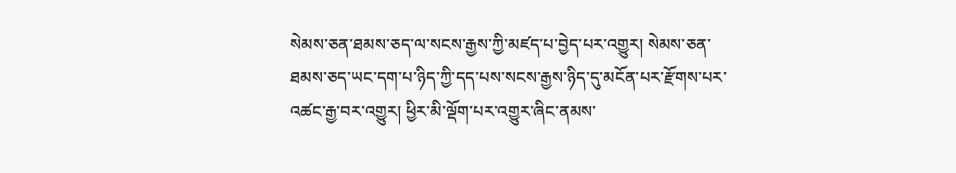སེམས་ཅན་ཐམས་ཅད་ལ་སངས་རྒྱས་ཀྱི་མཛད་པ་བྱེད་པར་འགྱུར། སེམས་ཅན་ཐམས་ཅད་ཡང་དག་པ་ཉིད་ཀྱི་དད་པས་སངས་རྒྱས་ཉིད་དུ་མངོན་པར་རྫོགས་པར་འཚང་རྒྱ་བར་འགྱུར། ཕྱིར་མི་ལྡོག་པར་འགྱུར་ཞིང་ནམས་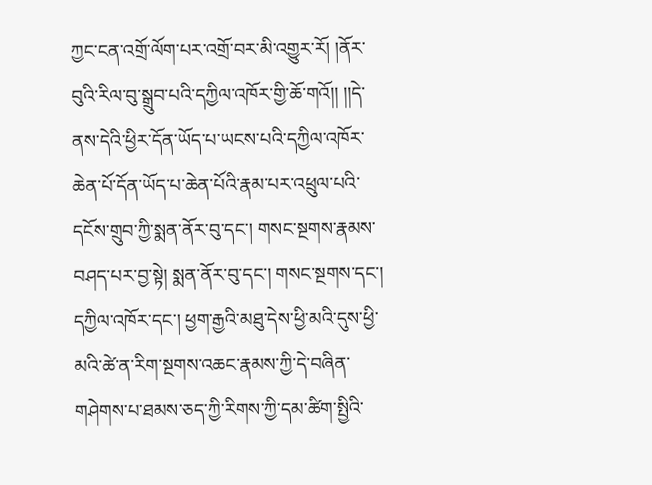ཀྱང་ངན་འགྲོ་ལོག་པར་འགྲོ་བར་མི་འགྱུར་རོ། །ནོར་བུའི་རིལ་བུ་སྒྲུབ་པའི་དཀྱིལ་འཁོར་གྱི་ཆོ་གའོ།། །།དེ་ནས་དེའི་ཕྱིར་དོན་ཡོད་པ་ཡངས་པའི་དཀྱིལ་འཁོར་ཆེན་པོ་དོན་ཡོད་པ་ཆེན་པོའི་རྣམ་པར་འཕྲུལ་པའི་དངོས་གྲུབ་ཀྱི་སྨན་ནོར་བུ་དང་། གསང་སྔགས་རྣམས་བཤད་པར་བྱ་སྟེ། སྨན་ནོར་བུ་དང་། གསང་སྔགས་དང་། དཀྱིལ་འཁོར་དང་། ཕྱག་རྒྱའི་མཐུ་དེས་ཕྱི་མའི་དུས་ཕྱི་མའི་ཚེ་ན་རིག་སྔགས་འཆང་རྣམས་ཀྱི་དེ་བཞིན་གཤེགས་པ་ཐམས་ཅད་ཀྱི་རིགས་ཀྱི་དམ་ཚིག་སྤྱིའི་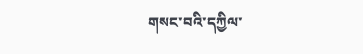གསང་བའི་དཀྱིལ་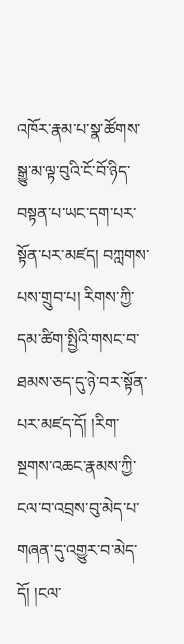འཁོར་རྣམ་པ་སྣ་ཚོགས་སྒྱུ་མ་ལྟ་བུའི་ངོ་བོ་ཉིད་བསྟན་པ་ཡང་དག་པར་སྟོན་པར་མཛད། བཀླགས་པས་གྲུབ་པ། རིགས་ཀྱི་དམ་ཚིག་སྤྱིའི་གསང་བ་ཐམས་ཅད་དུ་ཉེ་བར་སྟོན་པར་མཛད་དོ། །རིག་སྔགས་འཆང་རྣམས་ཀྱི་ངལ་བ་འབྲས་བུ་མེད་པ་གཞན་དུ་འགྱུར་བ་མེད་དོ། །ངལ་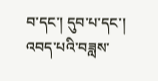བ་དང་། དུབ་པ་དང་། འབད་པའི་བཟླས་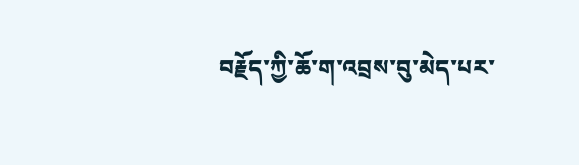བརྗོད་ཀྱི་ཆོ་ག་འབྲས་བུ་མེད་པར་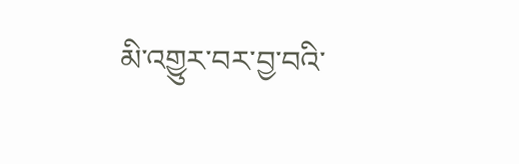མི་འགྱུར་བར་བྱ་བའི་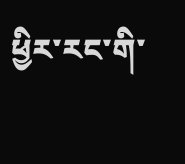ཕྱིར་རང་གི་